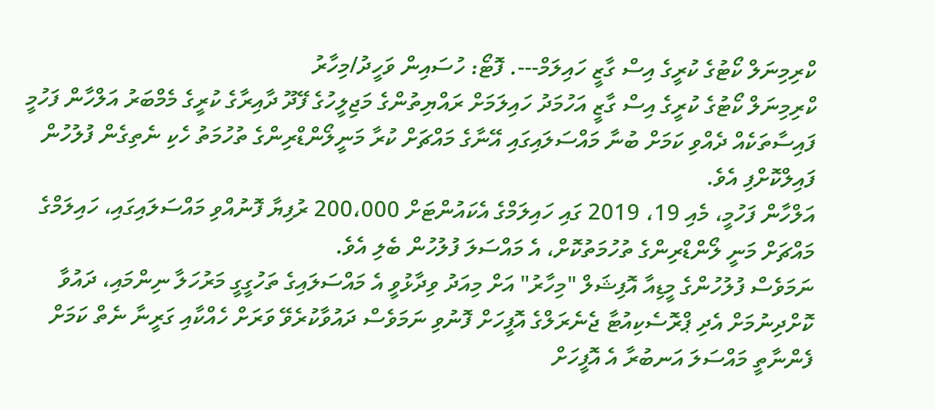ކްރިމިނަލް ކޯޓުގެ ކުރީގެ އިސް ގާޒީ ހައިލަމް---. ފޮޓޯ: ހުސައިން ވަހީދު/މިހާރު
ކްރިމިނަލް ކޯޓުގެ ކުރީގެ އިސް ގާޒީ އަހުމަދު ހައިލަމަށް ރައްޔިތުންގެ މަޖިލީހުގެ ފޭދޫ ދާއިރާގެ ކުރީގެ މެމްބަރު އަލްހާން ފަހުމީ ފައިސާތަކެއް ދެއްވި ކަމަށް ބުނާ މައްސަލައިގައި އޭނާގެ މައްޗަށް ކުރާ މަނީލޯންޑްރިންގެ ތުހުމަތު ހެކި ނެތިގެން ފުލުހުން ފައިލްކޮށްފި އެވެ.
އަލްހާން ފަހުމީ، މެއި 19، 2019 ގައި ހައިލަމްގެ އެކައުންޓަށް 200،000 ރުފިޔާ ފޮނުއްވި މައްސަލައިގައި، ހައިލަމްގެ މައްޗަށް މަނީ ލޯންޑްރިންގެ ތުހުމަތުކޮށް، އެ މައްސަލަ ފުލުހުން ބެލި އެވެ.
ނަމަވެސް ފުލުހުންގެ މީޑިއާ އޮފިޝަލް "މިހާރު" އަށް މިއަދު ވިދާޅުވީ އެ މައްސަލައިގެ ތަހުގީގީ މަރުހަލާ ނިންމައި، ދައުވާ ކޮށްދިނުމަށް އެދި ޕްރޮސެކިއުޓާ ޖެނެރަލްގެ އޮފީހަށް ފޮނުވި ނަމަވެސް ދައުވާކުރެވޭ ވަރަށް ހެއްކާއި ގަރީނާ ނެތް ކަމަށް ފެންނާތީ މައްސަލަ އަނބުރާ އެ އޮފީހަށް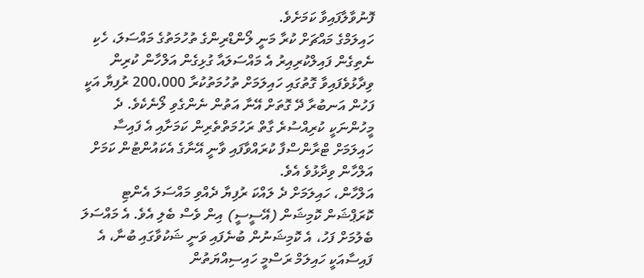ފޮނުވާލާފައިވާ ކަމަށެވެ.
ހައިލަމްގެ މައްޗަށް ކުރާ މަނީ ލޯންޑްރިންގެ ތުހުމަތުގެ މައްސަލަ، ހެކި ނެތިގެން ފައިލްކުރިއިރު އެ މައްސަލައާ ގުޅިގެން އަލްހާން ކުރިން ވިދާޅުވެފައިވާ ގޮތުގައި ހައިލަމަށް ތުހުމަތުކުރާ 200،000 ރުފިޔާ އަކީ ފަހުން އަނބުރާ ދޭ ގޮތަށް އޭނާ އަތުން ނެންގެވި ލޯނެކެވެ. ދެ މީހުންނަކީ ކުރިއްސުރެ ގާތް ރަހުމަތްތެރިން ކަމަށާއި އެ ފައިސާ ހައިލަމަށް ޓްރާންސްފާ ކުރައްވާފައި ވާނީ އޭނާގެ އެކައުންޓުން ކަމަށް އަލްހާން ވިދާޅުވެ އެވެ.
އަލްހާން، ހައިލަމަށް ދެ ލައްކަ ރުފިޔާ ދެއްވި މައްސަލަ އެންޓި ކޮރަޕްޝަން ކޮމިޝަން (އޭސީސީ) އިން ވެސް ބެލި އެވެ. އެ މައްސަލަ ބެލުމަށް ފަހު، އެ ކޮމިޝަނުން ބުނެފައި ވަނީ ޝަކުވާގައި ބުނާ، އެ ފައިސާއަކީ ހައިލަމް ރަސްމީ ހައިސިއްޔަތުން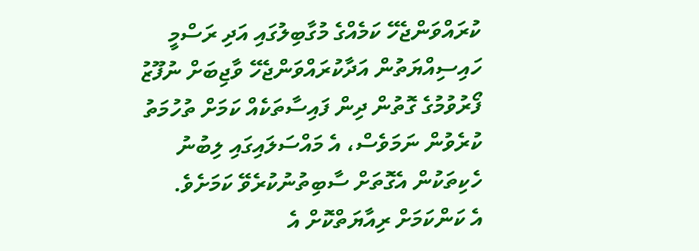ކުރައްވަންޖެހޭ ކަމެއްގެ މުގާބިލުގައި އަދި ރަސްމީ ހައިސިއްޔަތުން އަދާކުރައްވަންޖެހޭ ވާޖިބަށް ނުފޫޒު ފޯރުވުމުގެ ގޮތުން ދިން ފައިސާތަކެއް ކަމަށް ތުހުމަތު ކުރެވުން ނަމަވެސް، އެ މައްސަލައިގައި ލިބުނު ހެކިތަކުން އެގޮތަށް ސާބިތުނުކުރެވޭ ކަމަށެވެ.
އެ ކަންކަމަށް ރިއާޔަތްކޮށް އެ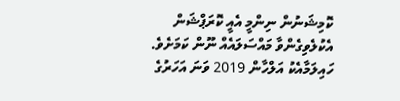ކޮމިޝަނުން ނިންމީ އެއީ ކޮރަޕްޝަން އެކުލެވިގެންވާ މައްސަލައެއް ނޫން ކަމަށެވެ.
ހައިލަމާއެކު އަލްހާން 2019 ވަނަ އަހަރުގެ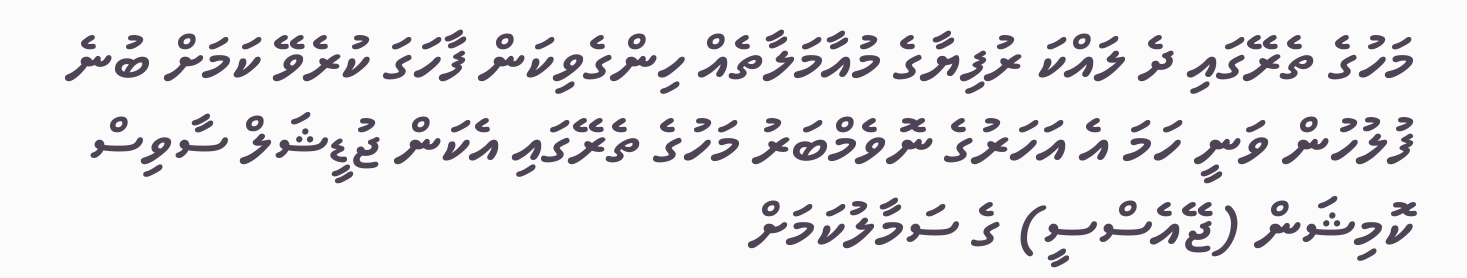މަހުގެ ތެރޭގައި ދެ ލައްކަ ރުފިޔާގެ މުއާމަލާތެއް ހިންގެވިކަން ފާހަގަ ކުރެވޭ ކަމަށް ބުނެ ފުލުހުން ވަނީ ހަމަ އެ އަހަރުގެ ނޮވެމްބަރު މަހުގެ ތެރޭގައި އެކަން ޖުޑީޝަލް ސާވިސް ކޮމިޝަން (ޖޭއެސްސީ) ގެ ސަމާލުކަމަށް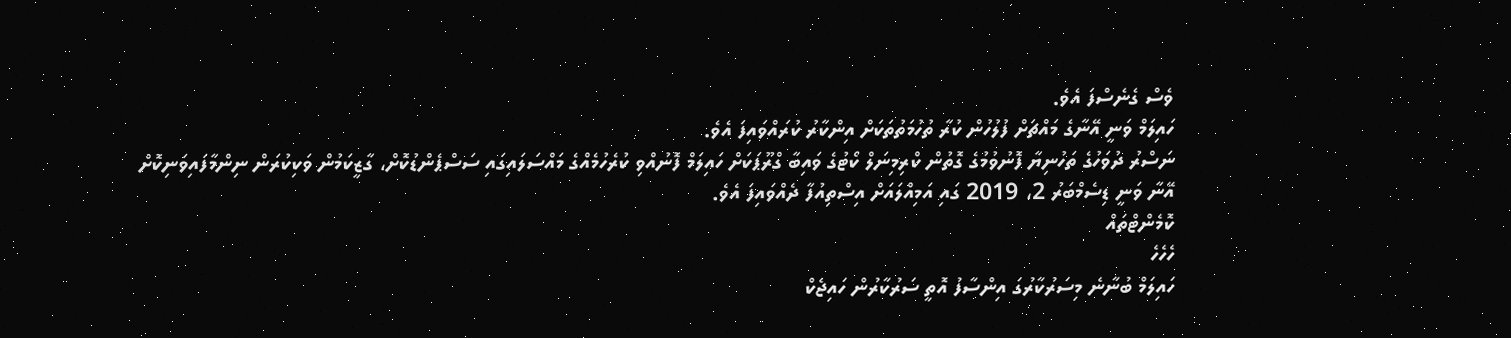ވެސް ގެނެސްފަ އެވެ.
ހައިލަމް ވަނީ އޭނާގެ މައްޗަށް ފުލުހުން ކުރާ ތުހުމަތުތަކަށް އިންކާރު ކުރައްވައިފަ އެވެ.
ނަސްރު ދުވަހުގެ ތަހުނިޔާ ފޮނުވުމުގެ ގޮތުން ކްރިމިނަލް ކޯޓުގެ ވައިބާ ގްރޫޕަކަށް ހައިލަމް ފޮނުއްވި ކުރެހުމެއްގެ މައްސަލައިގައި ސަސްޕެންޑުކޮށް، ގާޒީކަމުން ވަކިކުރަން ނިންމާފައިވަނިކޮށް އޭނާ ވަނީ ޑިސެމްބަރު 2، 2019 ގައި އަމިއްލައަށް އިސްތިއުފާ ދެއްވައިފަ އެވެ.
ކޮމެންޓްތައް
ހެހެހެ
ހައިލަމް ބުނާނެ މިސަރުކާރުގަ އިންސާފު އޮތީ ސަރުކާރުން ހައިޖެކް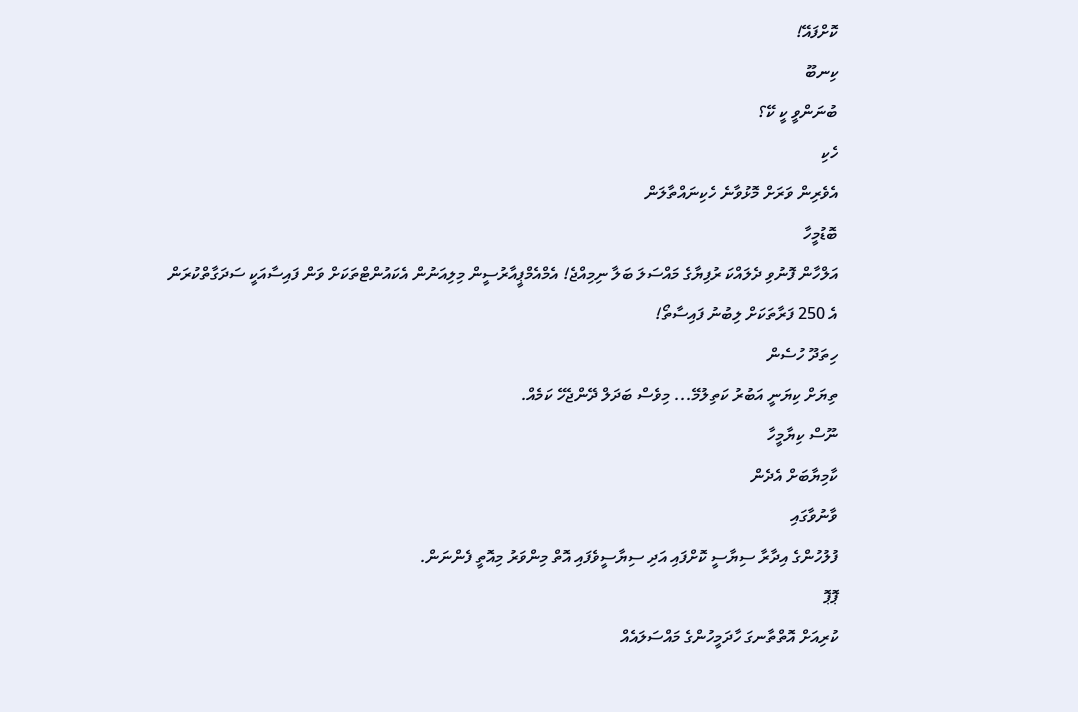ކޮށްފައޭ!
ކިނބޫ
ބުނަންވީ ކީ ކޭ؟
ހެކި
އެވެރިން ވަރަށް މޮޅުވާނެ ހެކިނައްތާލަން
ބޮޑުމީހާ
އަލްހާން ފޮނުވި ދެލައްކަ ރުފިޔާގެ މައްސަލަ ބަލާ ނިމިއްޖެ! އެމްއެމްޕީއާރުސީން މިލިއަނުން އެކައުންޓްތަކަށް ވަން ފައިސާއަކީ ސަދަގާތްކުރަން އެ 250 ފަރާތަކަށް ލިބުނު ފައިސާތޯ!
ހިތަދޫ ހުސެން
ތިޔަށް ކިޔަނީ އަބުރު ކަތިލުމޭ... މިވެސް ބަދަލް ދޭންޖެހޭ ކަމެއް.
ނޫސް ކިޔާމީހާ
ކާމިޔާބަށް އެދެން
ވާނުވާގައި
ފުލުހުންގެ އިދާރާ ސިޔާސީ ކޮށްފައި އަދި ސިޔާސީވެފައި އޮތް މިންވަރު މިއޮތީ ފެންނަން.
ޕޮޕޮ
ކުރިއަށް އޮތްތާނގަ ހާދަމީހުންގެ މައްސަލައެއް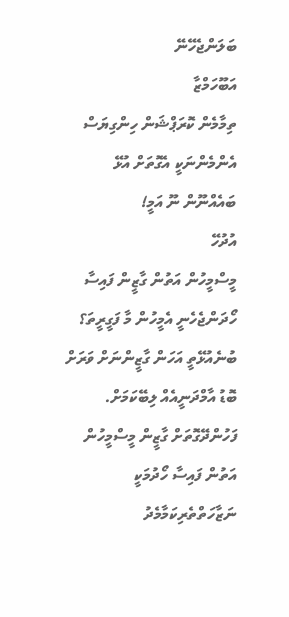ބަލަންޖެހޭނޭ
އަބޫހަމްޒާ
ތިމާމެން ކޮރަޕްޝަން ހިންގިޔަސް އެންމެންނަކީ އެގޮތަށް އުޅޭ ބައެއްނޫން ނޫ އަމީ!
އުދުހޭ
މީސްމީހުން އަތުން ގާޒީން ފައިސާ ހޯދަންޖެހެނީ އެމީހުން މާ ފަގީރީތަ؟ ބުނެއުޅޭތީ އަހަން ގާޒީންނަށް ވަރަށް ބޮޑު އާމްދަނީއެއް ލިބޭކަމަށް. ފަހުންދޭގޮތަށް ގާޒީން މީސްމީހުން އަތުން ފައިސާ ހޯދުމަކީ ނަޒާހަތްތެރިކަމާމެދު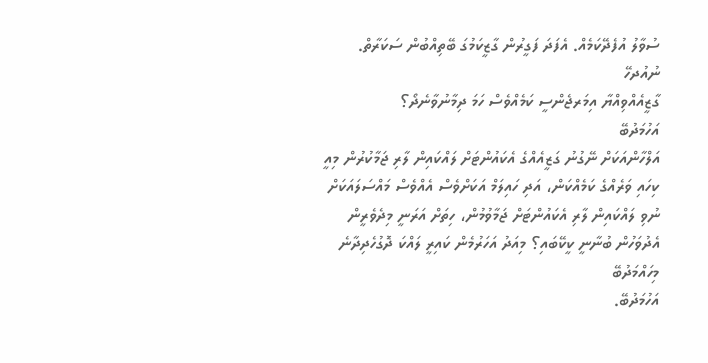ސުވާލު އުފެދޭކަމެއް. އެފަދަ ފަގީރުން ގާޒީކަމުގަ ބޭތިއްބުން ސަކަރާތް.
ނުއުދހޭ
ގާޒީއެއްވިއްޔާ އިމަރޖެންސީ ކަމެއްވެސް ހަމަ ދިމާނުވާނެދޯ؟
އަހުމަދުބޭ
އަލްހާންއަކަށް ނޭގުނު ގަޒީއެއްގެ އެކައުންޓަށް ލައްކައިން ލާރި ޖަމާކުރުން މިއީ ކިހައި ވަރެއްގެ ކަމެއްކަން، އަދި ހައިލަމް އަކަށްވެސް އެއްވެސް މައްސަލައަކަށް ނުވި ލައްކައިން ލާރި އެކައުންޓަށް ޖަމާވުމުން، ހިތަށް އަރަނީ މިދެވެރީން އެދުވަހުން ބުނާނީ ކީކޭބައި؟ މިއަދު އަހަރުމެން ކައިރީ ލައްކަ ދޮގުހެދިދާނެ
މިހައްމަދުބޭ
އަހުމަދުބޭ.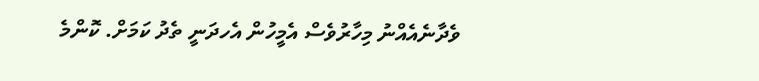ވެދާނެއެއްނު މިހާރުވެސް އެމީހުން އެހދަނީ ތެދު ކަމަށް. ކޮންމެ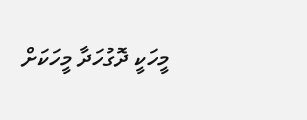މީހަކީ ދޮގުހަދާ މީހަކަށް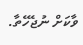ވާކަށް ނުޖެހޭތާ.